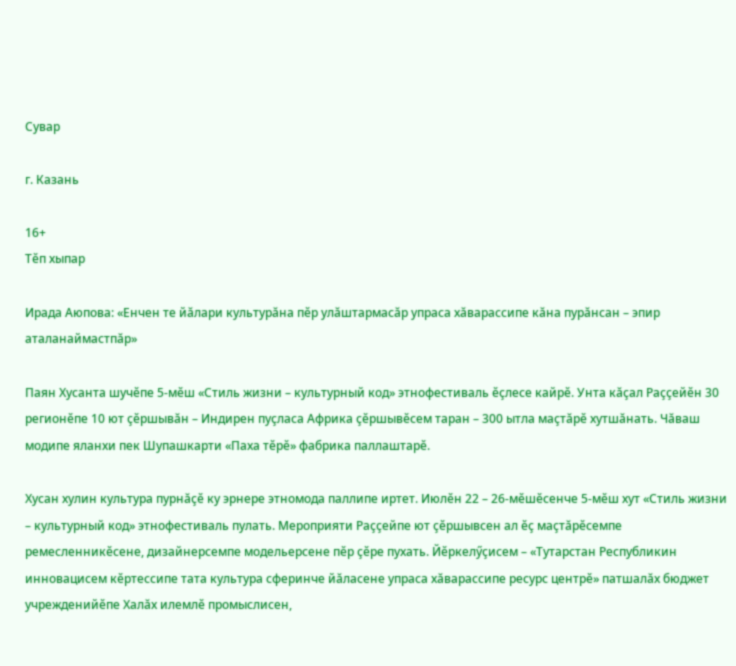Сувар

г. Казань

16+
Тӗп хыпар

Ирада Аюпова: «Енчен те йăлари культурăна пӗр улăштармасăр упраса хăварассипе кăна пурăнсан – эпир аталанаймастпăр»

Паян Хусанта шучӗпе 5-мӗш «Стиль жизни – культурный код» этнофестиваль ӗçлесе кайрӗ. Унта кăçал Раççейӗн 30 регионӗпе 10 ют çӗршывăн – Индирен пуçласа Африка çӗршывӗсем таран – 300 ытла маçтăрӗ хутшăнать. Чăваш модипе яланхи пек Шупашкарти «Паха тӗрӗ» фабрика паллаштарӗ.

Хусан хулин культура пурнăçӗ ку эрнере этномода паллипе иртет. Июлӗн 22 – 26-мӗшӗсенче 5-мӗш хут «Стиль жизни – культурный код» этнофестиваль пулать. Мероприяти Раççейпе ют çӗршывсен ал ӗç маçтăрӗсемпе ремесленникӗсене, дизайнерсемпе модельерсене пӗр çӗре пухать. Йӗркелӳçисем – «Тутарстан Республикин инновацисем кӗртессипе тата культура сферинче йăласене упраса хăварассипе ресурс центрӗ» патшалăх бюджет учрежденийӗпе Халăх илемлӗ промыслисен,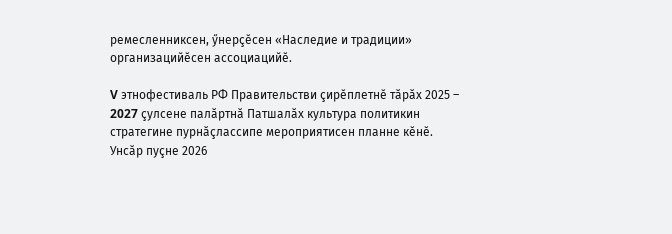ремесленниксен, ӳнерçӗсен «Наследие и традиции» организацийӗсен ассоциацийӗ.

V этнофестиваль РФ Правительстви çирӗплетнӗ тăрăх 2025 – 2027 çулсене палăртнă Патшалăх культура политикин стратегине пурнăçлассипе мероприятисен планне кӗнӗ. Унсăр пуçне 2026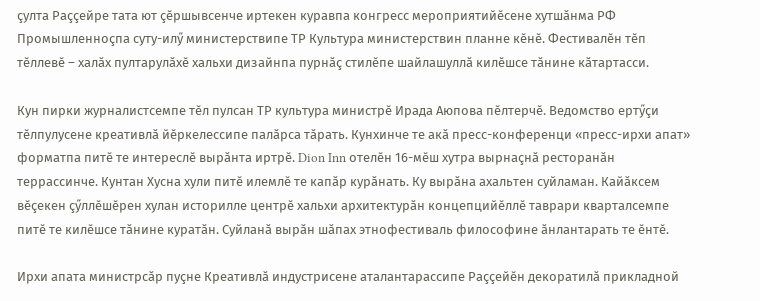çулта Раççейре тата ют çӗршывсенче иртекен куравпа конгресс мероприятийӗсене хутшăнма РФ Промышленноçпа суту-илӳ министерствипе ТР Культура министерствин планне кӗнӗ. Фестивалӗн тӗп тӗллевӗ – халăх пултарулăхӗ хальхи дизайнпа пурнăç стилӗпе шайлашуллă килӗшсе тăнине кăтартасси.

Кун пирки журналистсемпе тӗл пулсан ТР культура министрӗ Ирада Аюпова пӗлтерчӗ. Ведомство ертӳçи тӗлпулусене креативлă йӗркелессипе палăрса тăрать. Кунхинче те акă пресс-конференци «пресс-ирхи апат» форматпа питӗ те интереслӗ вырăнта иртрӗ. Dion Inn отелӗн 16-мӗш хутра вырнаçнă ресторанăн террассинче. Кунтан Хусна хули питӗ илемлӗ те капăр курăнать. Ку вырăна ахальтен суйламан. Кайăксем вӗçекен çӳллӗшӗрен хулан историлле центрӗ хальхи архитектурăн концепцийӗллӗ таврари кварталсемпе питӗ те килӗшсе тăнине куратăн. Суйланă вырăн шăпах этнофестиваль философине ăнлантарать те ӗнтӗ.

Ирхи апата министрсăр пуçне Креативлă индустрисене аталантарассипе Раççейӗн декоратилă прикладной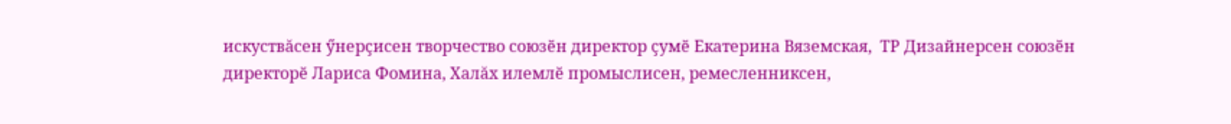искуствăсен ӳнерçисен творчество союзӗн директор çумӗ Екатерина Вяземская,  ТР Дизайнерсен союзӗн директорӗ Лариса Фомина, Халăх илемлӗ промыслисен, ремесленниксен,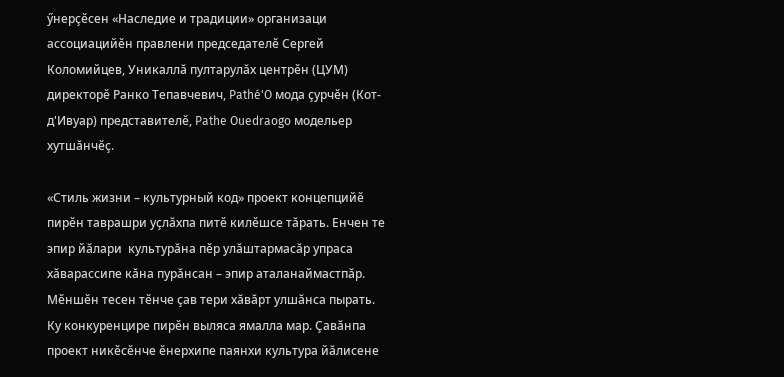ӳнерçӗсен «Наследие и традиции» организаци ассоциацийӗн правлени председателӗ Сергей Коломийцев, Уникаллă пултарулăх центрӗн (ЦУМ) директорӗ Ранко Тепавчевич, Pathé'O мода çурчӗн (Кот-д'Ивуар) представителӗ, Pathe Ouedraogo модельер хутшăнчӗç.

«Стиль жизни – культурный код» проект концепцийӗ пирӗн таврашри уçлăхпа питӗ килӗшсе тăрать. Енчен те эпир йăлари  культурăна пӗр улăштармасăр упраса хăварассипе кăна пурăнсан – эпир аталанаймастпăр. Мӗншӗн тесен тӗнче çав тери хăвăрт улшăнса пырать. Ку конкуренцире пирӗн выляса ямалла мар. Çавăнпа проект никӗсӗнче ӗнерхипе паянхи культура йăлисене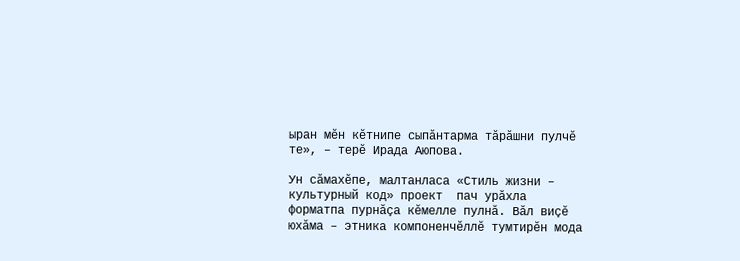ыран мӗн кӗтнипе сыпăнтарма тăрăшни пулчӗ те», – терӗ Ирада Аюпова.

Ун сăмахӗпе, малтанласа «Стиль жизни – культурный код» проект  пач урăхла форматпа пурнăçа кӗмелле пулнă. Вăл виçӗ юхăма – этника компоненчӗллӗ тумтирӗн мода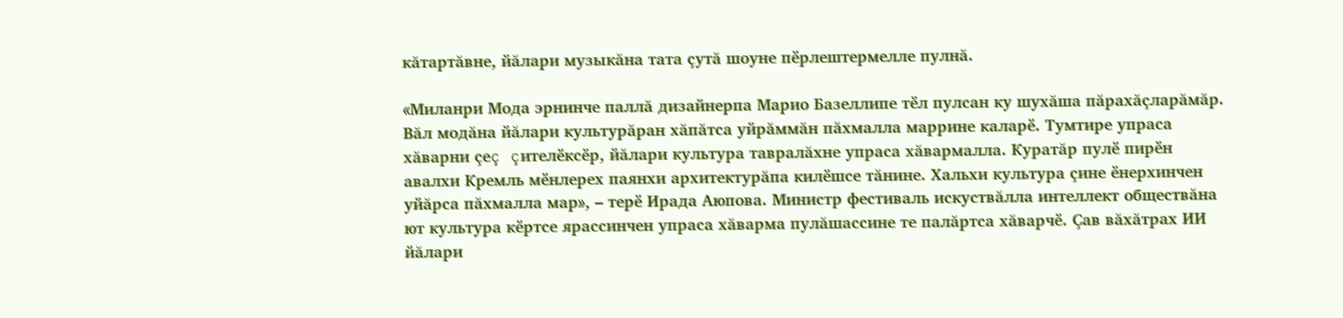кăтартăвне, йăлари музыкăна тата çутă шоуне пӗрлештермелле пулнă.

«Миланри Мода эрнинче паллă дизайнерпа Марио Базеллипе тӗл пулсан ку шухăша пăрахăçларăмăр. Вăл модăна йăлари культурăран хăпăтса уйрăммăн пăхмалла маррине каларӗ. Тумтире упраса хăварни çеç çителӗксӗр, йăлари культура тавралăхне упраса хăвармалла. Куратăр пулӗ пирӗн авалхи Кремль мӗнлерех паянхи архитектурăпа килӗшсе тăнине. Хальхи культура çине ӗнерхинчен уйăрса пăхмалла мар», – терӗ Ирада Аюпова. Министр фестиваль искуствăлла интеллект обществăна  ют культура кӗртсе ярассинчен упраса хăварма пулăшассине те палăртса хăварчӗ. Çав вăхăтрах ИИ йăлари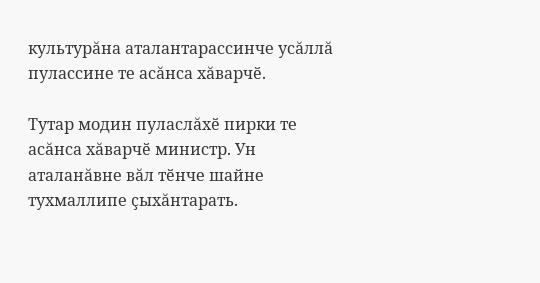культурăна аталантарассинче усăллă пулассине те асăнса хăварчӗ.

Тутар модин пуласлăхӗ пирки те асăнса хăварчӗ министр. Ун аталанăвне вăл тӗнче шайне тухмаллипе çыхăнтарать.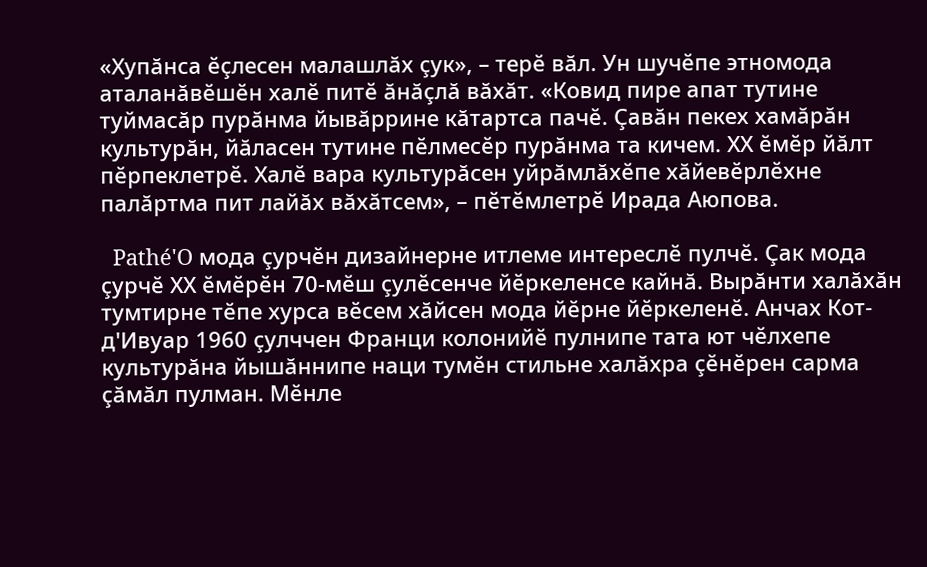«Хупăнса ӗçлесен малашлăх çук», – терӗ вăл. Ун шучӗпе этномода аталанăвӗшӗн халӗ питӗ ăнăçлă вăхăт. «Ковид пире апат тутине туймасăр пурăнма йывăррине кăтартса пачӗ. Çавăн пекех хамăрăн культурăн, йăласен тутине пӗлмесӗр пурăнма та кичем. ХХ ӗмӗр йăлт пӗрпеклетрӗ. Халӗ вара культурăсен уйрăмлăхӗпе хăйевӗрлӗхне палăртма пит лайăх вăхăтсем», – пӗтӗмлетрӗ Ирада Аюпова.

  Pathé'O мода çурчӗн дизайнерне итлеме интереслӗ пулчӗ. Çак мода çурчӗ ХХ ӗмӗрӗн 70-мӗш çулӗсенче йӗркеленсе кайнă. Вырăнти халăхăн тумтирне тӗпе хурса вӗсем хăйсен мода йӗрне йӗркеленӗ. Анчах Кот-д'Ивуар 1960 çулччен Франци колонийӗ пулнипе тата ют чӗлхепе культурăна йышăннипе наци тумӗн стильне халăхра çӗнӗрен сарма çăмăл пулман. Мӗнле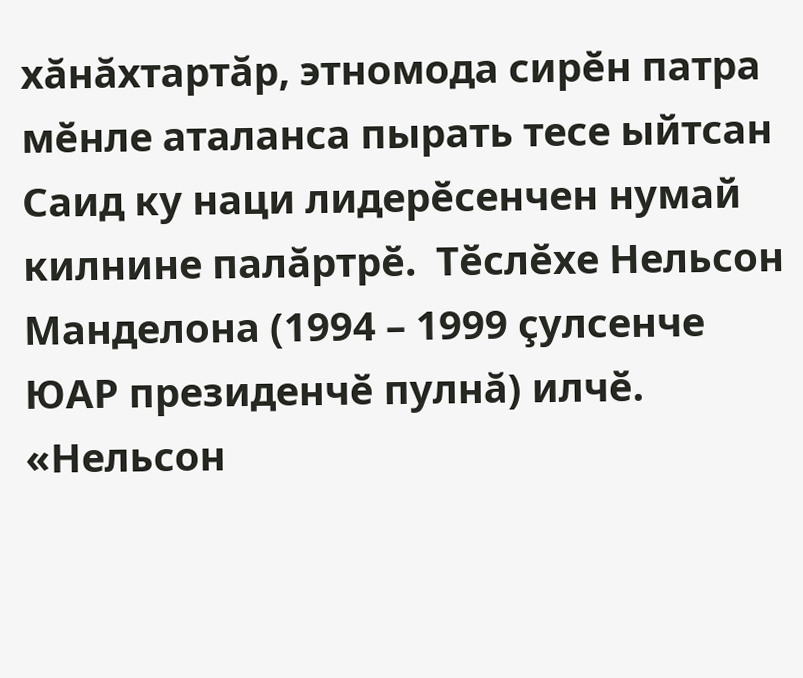хăнăхтартăр, этномода сирӗн патра мӗнле аталанса пырать тесе ыйтсан Саид ку наци лидерӗсенчен нумай килнине палăртрӗ.  Тӗслӗхе Нельсон Манделона (1994 – 1999 çулсенче ЮАР президенчӗ пулнă) илчӗ.  «Нельсон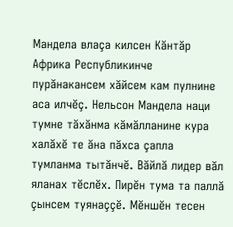Мандела влаçа килсен Кăнтăр Африка Республикинче пурăнакансем хăйсем кам пулнине аса илчӗç. Нельсон Мандела наци тумне тăхăнма кăмăлланине кура халăхӗ те ăна пăхса çапла тумланма тытăнчӗ. Вăйлă лидер вăл яланах тӗслӗх. Пирӗн тума та паллă çынсем туянаççӗ. Мӗншӗн тесен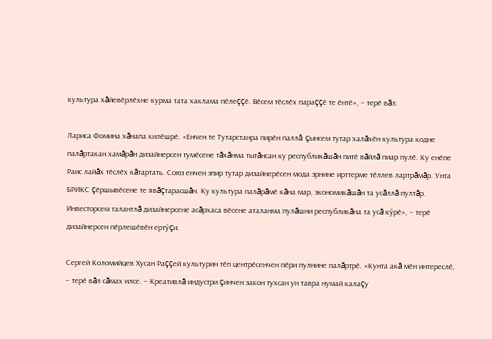культура хăйевӗрлӗхне курма тата хаклама пӗлеççӗ. Вӗсем тӗслӗх параççӗ те ӗнтӗ», – терӗ вăл.

Лариса Фомина хăнапа килӗшрӗ. «Енчен те Тутарстанра пирӗн паллă çынсем тутар халăхӗн культура кодне палăртакан хамăрăн дизайнерсен тумӗсене тăхăнма тытăнсан ку республикăшăн питӗ вăйлă пиар пулӗ. Ку енӗпе Раис лайăх тӗслӗх кăтартать. Союз енчен эпир тутар дизайнерӗсен мода эрнине ирттерме тӗллев лартрăмăр. Унта БРИКС çӗршывӗсене те явăçтарасшăн. Ку культура палăрăмӗ кăна мар, экономикăшăн та усăллă пултăр. Инвесторсем талантлă дизайнерсене асăрхаса вӗсене аталанма пулăшни республикăна та усă кӳрӗ», – терӗ дизайнерсен пӗрлешӗвӗн ертӳçи.

Сергей Коломийцев Хусан Раççей культурин тӗп центрӗсенчен пӗри пулнине палăртрӗ. «Кунта акă мӗн интереслӗ, – терӗ вăл сăмах илсе. – Креативлă индустри çинчен закон тухсан ун тавра нумай калаçу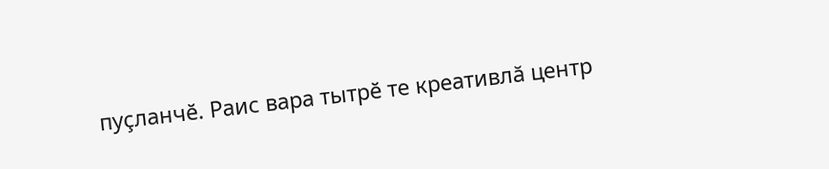пуçланчӗ. Раис вара тытрӗ те креативлă центр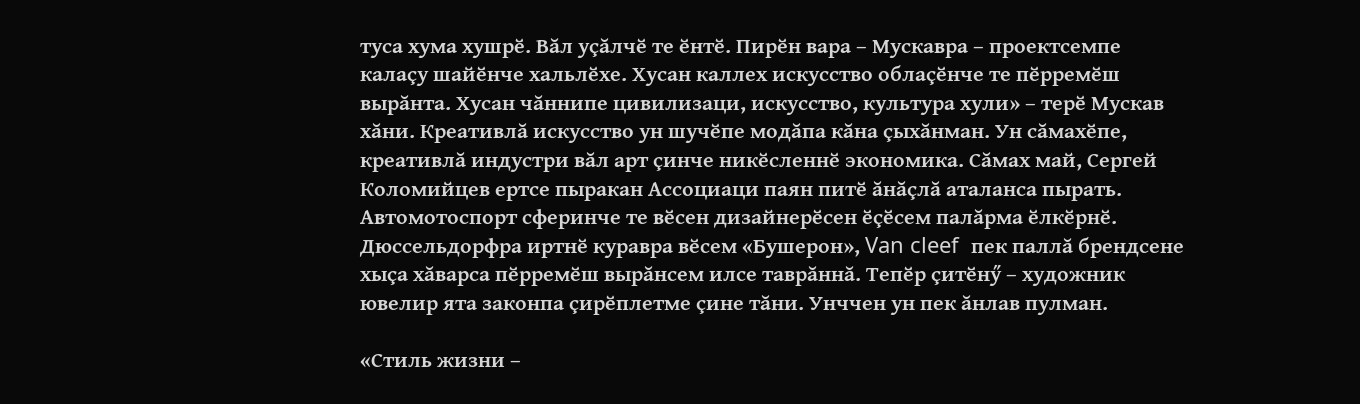туса хума хушрӗ. Вăл уçăлчӗ те ӗнтӗ. Пирӗн вара – Мускавра – проектсемпе калаçу шайӗнче хальлӗхе. Хусан каллех искусство облаçӗнче те пӗрремӗш вырăнта. Хусан чăннипе цивилизаци, искусство, культура хули» – терӗ Мускав хăни. Креативлă искусство ун шучӗпе модăпа кăна çыхăнман. Ун сăмахӗпе, креативлă индустри вăл арт çинче никӗсленнӗ экономика. Сăмах май, Сергей Коломийцев ертсе пыракан Ассоциаци паян питӗ ăнăçлă аталанса пырать. Автомотоспорт сферинче те вӗсен дизайнерӗсен ӗçӗсем палăрма ӗлкӗрнӗ. Дюссельдорфра иртнӗ куравра вӗсем «Бушерон», Van cleef  пек паллă брендсене хыçа хăварса пӗрремӗш вырăнсем илсе таврăннă. Тепӗр çитӗнӳ – художник ювелир ята законпа çирӗплетме çине тăни. Унччен ун пек ăнлав пулман.

«Стиль жизни –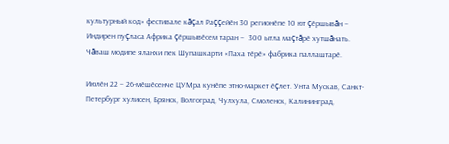культурный код» фестивале кăçал Раççейӗн 30 регионӗпе 10 ют çӗршывăн – Индирен пуçласа Африка çӗршывӗсем таран –  300 ытла маçтăрӗ хутшăнать. Чăваш модипе яланхи пек Шупашкарти «Паха тӗрӗ» фабрика паллаштарӗ.

Июлӗн 22 – 26-мӗшӗсенче ЦУМра кунӗпе этно-маркет ӗçлет. Унта Мускав, Санкт-Петербург хулисен, Брянск, Волгоград, Чулхула, Смоленск, Калининград,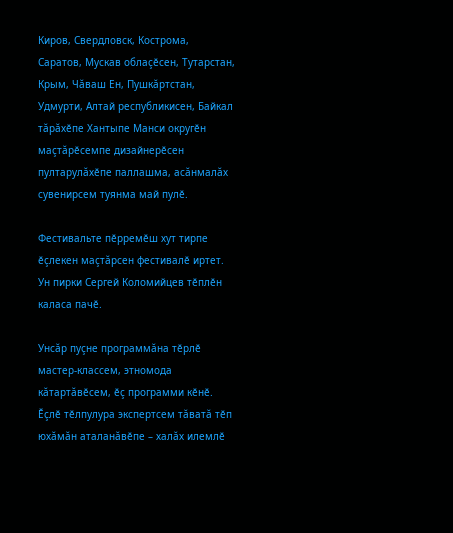Киров, Свердловск, Кострома, Саратов, Мускав облаçӗсен, Тутарстан, Крым, Чăваш Ен, Пушкăртстан, Удмурти, Алтай республикисен, Байкал тăрăхӗпе Хантыпе Манси округӗн маçтăрӗсемпе дизайнерӗсен пултарулăхӗпе паллашма, асăнмалăх сувенирсем туянма май пулӗ.

Фестивальте пӗрремӗш хут тирпе ӗçлекен маçтăрсен фестивалӗ иртет. Ун пирки Сергей Коломийцев тӗплӗн каласа пачӗ.

Унсăр пуçне программăна тӗрлӗ мастер-классем, этномода кăтартăвӗсем, ӗç программи кӗнӗ. Ӗçлӗ тӗлпулура экспертсем тăватă тӗп юхăмăн аталанăвӗпе – халăх илемлӗ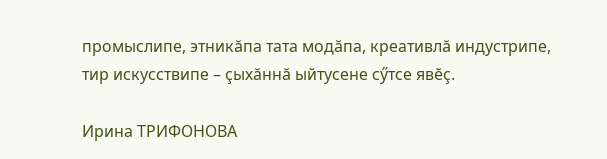промыслипе, этникăпа тата модăпа, креативлă индустрипе, тир искусствипе – çыхăннă ыйтусене сӳтсе явӗç.

Ирина ТРИФОНОВА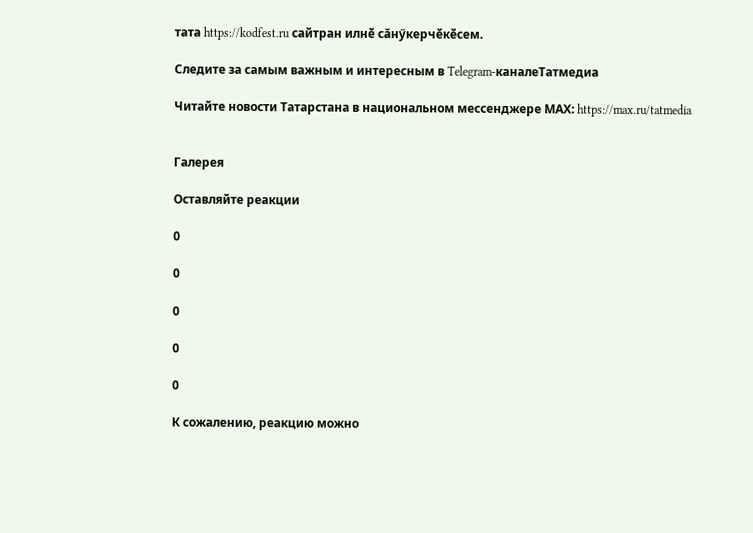тата https://kodfest.ru сайтран илнӗ сăнӳкерчӗкӗсем.

Следите за самым важным и интересным в Telegram-каналеТатмедиа

Читайте новости Татарстана в национальном мессенджере MАХ: https://max.ru/tatmedia


Галерея

Оставляйте реакции

0

0

0

0

0

К сожалению, реакцию можно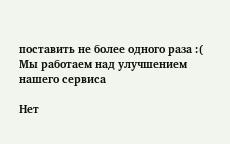поставить не более одного раза :(
Мы работаем над улучшением нашего сервиса

Нет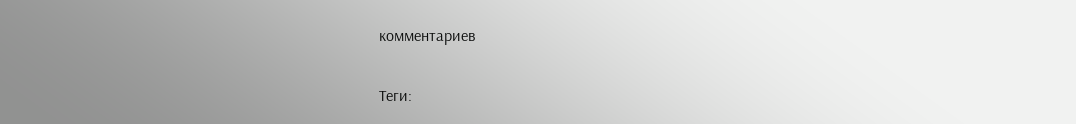комментариев

Теги: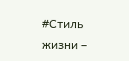#Стиль жизни –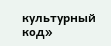культурный код»